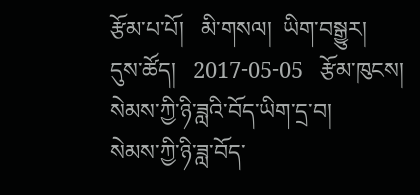རྩོམ་པ་པོ།   མི་གསལ།  ཡིག་བསྒྱུར།       དུས་ཚོད།   2017-05-05   རྩོམ་ཁུངས།    སེམས་ཀྱི་ཉི་ཟླའི་བོད་ཡིག་དྲ་བ།
སེམས་ཀྱི་ཉི་ཟླ་བོད་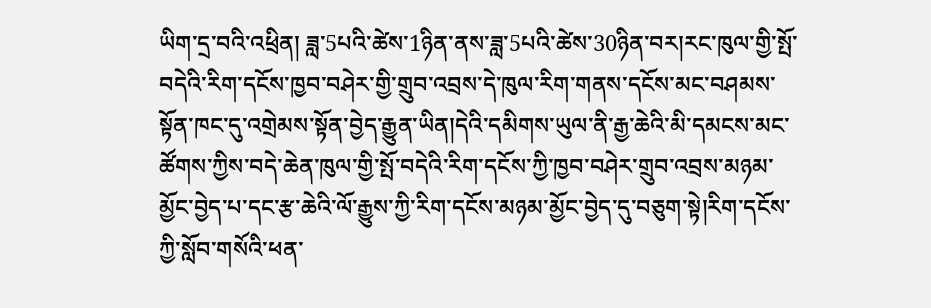ཡིག་དྲ་བའི་འཕྲིན། ཟླ་5པའི་ཚེས་1ཉིན་ནས་ཟླ་5པའི་ཚེས་30ཉིན་བར།རང་ཁུལ་གྱི་སྤོ་བདེའི་རིག་དངོས་ཁྱབ་བཤེར་གྱི་གྲུབ་འབྲས་དེ་ཁུལ་རིག་གནས་དངོས་མང་བཤམས་སྟོན་ཁང་དུ་འགྲེམས་སྟོན་བྱེད་རྒྱུན་ཡིན།དེའི་དམིགས་ཡུལ་ནི་རྒྱ་ཆེའི་མི་དམངས་མང་ཚོགས་ཀྱིས་བདེ་ཆེན་ཁུལ་གྱི་སྤོ་བདེའི་རིག་དངོས་ཀྱི་ཁྱབ་བཤེར་གྲུབ་འབྲས་མཉམ་མྱོང་བྱེད་པ་དང་རྩ་ཆེའི་ལོ་རྒྱུས་ཀྱི་རིག་དངོས་མཉམ་མྱོང་བྱེད་དུ་བཅུག་སྟེ།རིག་དངོས་ཀྱི་སློབ་གསོའི་ཕན་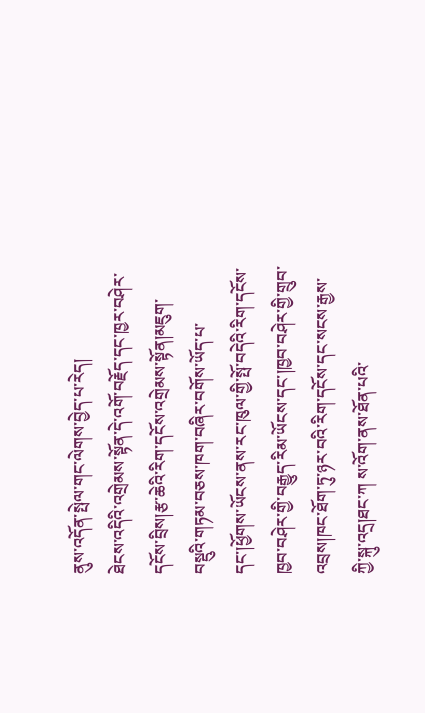ནུས་འདོན་སྤེལ་གང་ལེགས་བྱེད་པ་རེད།
ཐེངས་འདིའི་འགྲེམས་སྟོན་དེ་འགོ་བརྗོད་དང་ཁྱར་བཤེར་དངོས་བྲིས།རྩ་ཆེའི་རིག་དངོས་འགྲེམས་སྟོན།མཇུག་བསྡུའི་གཏམ་བཅས་ཁག་བཞིར་བགོས་ཡོད་པ་དང་།ཕྱོགས་ཡོངས་ནས་རང་ཁུལ་གྱི་སྤོ་བདེའི་རིག་དངོས་ཁྱབ་བཤེར་གྱི་བརྒྱུད་རིམ་ཡོངས་དང་།ཁྱབ་བཤེར་གྱི་གྲུབ་འབྲས།ཁང་ཐོག་ཏུ་ཉར་བའི་རིག་དངོས་དང་སངས་རྒྱས་ཀྱི་སྐུ་འདྲ།ཐང་ཀ ས་འོག་ནས་ཐོན་པའི་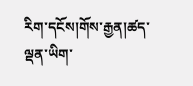རིག་དངོས།གོས་རྒྱན།ཚད་ལྡན་ཡིག་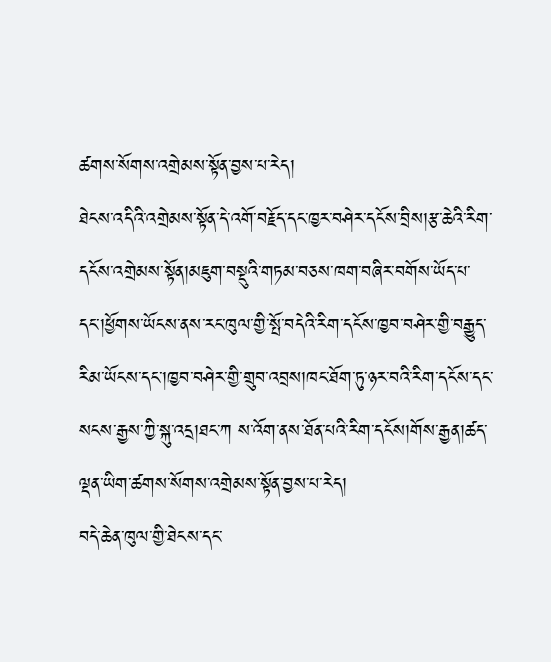ཚགས་སོགས་འགྲེམས་སྟོན་བྱས་པ་རེད།
ཐེངས་འདིའི་འགྲེམས་སྟོན་དེ་འགོ་བརྗོད་དང་ཁྱར་བཤེར་དངོས་བྲིས།རྩ་ཆེའི་རིག་དངོས་འགྲེམས་སྟོན།མཇུག་བསྡུའི་གཏམ་བཅས་ཁག་བཞིར་བགོས་ཡོད་པ་དང་།ཕྱོགས་ཡོངས་ནས་རང་ཁུལ་གྱི་སྤོ་བདེའི་རིག་དངོས་ཁྱབ་བཤེར་གྱི་བརྒྱུད་རིམ་ཡོངས་དང་།ཁྱབ་བཤེར་གྱི་གྲུབ་འབྲས།ཁང་ཐོག་ཏུ་ཉར་བའི་རིག་དངོས་དང་སངས་རྒྱས་ཀྱི་སྐུ་འདྲ།ཐང་ཀ ས་འོག་ནས་ཐོན་པའི་རིག་དངོས།གོས་རྒྱན།ཚད་ལྡན་ཡིག་ཚགས་སོགས་འགྲེམས་སྟོན་བྱས་པ་རེད།
བདེ་ཆེན་ཁུལ་གྱི་ཐེངས་དང་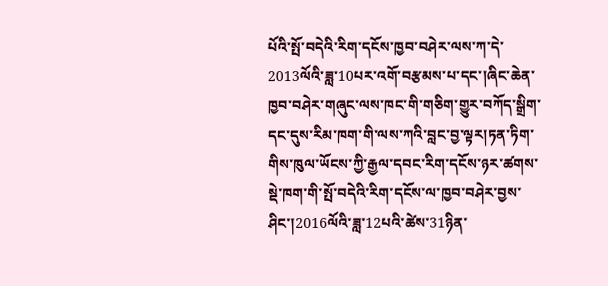པོའི་སྤོ་བདེའི་རིག་དངོས་ཁྱབ་བཤེར་ལས་ཀ་དེ་2013ལོའི་ཟླ་10པར་འགོ་བརྩམས་པ་དང་།ཞིང་ཆེན་ཁྱབ་བཤེར་གཞུང་ལས་ཁང་གི་གཅིག་གྱུར་བཀོད་སྒྲིག་དང་དུས་རིམ་ཁག་གི་ལས་ཀའི་བླང་བྱ་ལྟར།ཏན་ཏིག་གིས་ཁུལ་ཡོངས་ཀྱི་རྒྱལ་དབང་རིག་དངོས་ཉར་ཚགས་སྡེ་ཁག་གི་སྤོ་བདེའི་རིག་དངོས་ལ་ཁྱབ་བཤེར་བྱས་ཤིང་།2016ལོའི་ཟླ་12པའི་ཚེས་31ཉིན་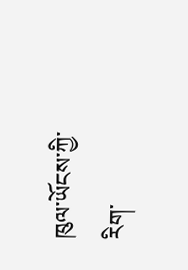ཁུལ་ཡོངས་ཀྱི་རིག་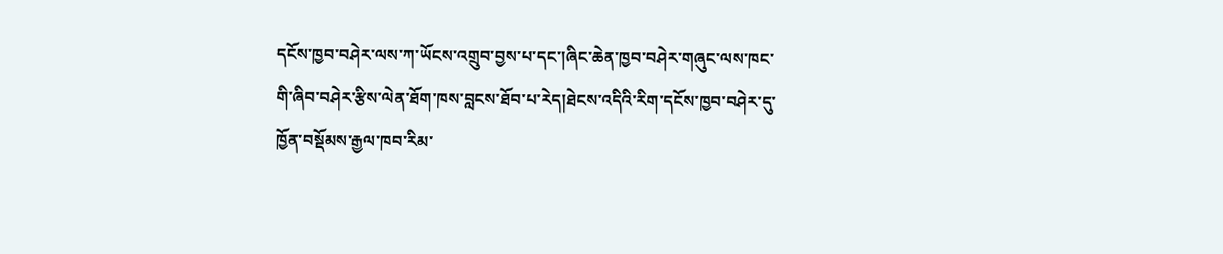དངོས་ཁྱབ་བཤེར་ལས་ཀ་ཡོངས་འགྲུབ་བྱས་པ་དང་།ཞིང་ཆེན་ཁྱབ་བཤེར་གཞུང་ལས་ཁང་གི་ཞིབ་བཤེར་རྩིས་ལེན་ཐོག་ཁས་བླངས་ཐོབ་པ་རེད།ཐེངས་འདིའི་རིག་དངོས་ཁྱབ་བཤེར་དུ་ཁྱོན་བསྡོམས་རྒྱལ་ཁབ་རིམ་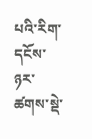པའི་རིག་དངོས་ཉར་ཚགས་སྡེ་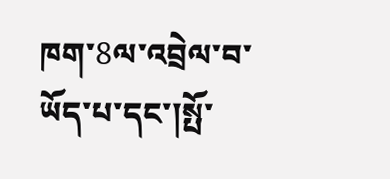ཁག་8ལ་འབྲེལ་བ་ཡོད་པ་དང་།སྤོ་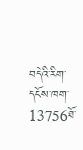བདེའི་རིག་དངོས་ཁག་13756ཐོ་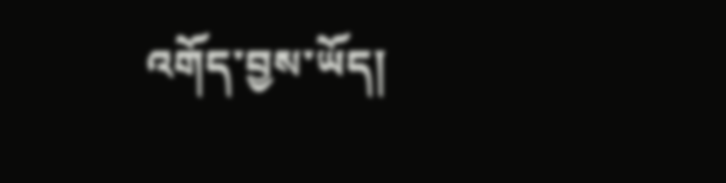འགོད་བྱས་ཡོད།